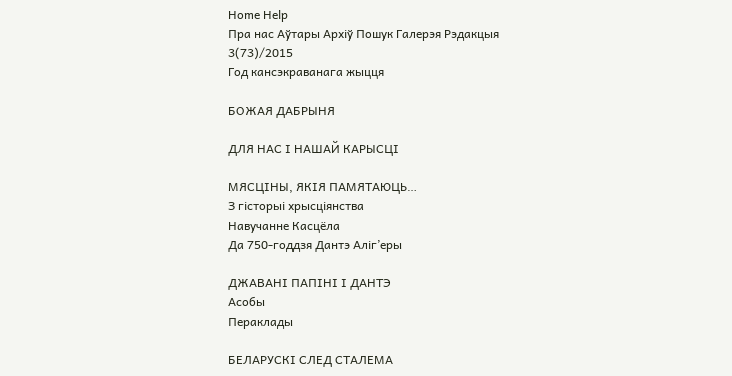Home Help
Пра нас Аўтары Архіў Пошук Галерэя Рэдакцыя
3(73)/2015
Год кансэкраванага жыцця

БОЖАЯ ДАБРЫНЯ

ДЛЯ НАС І НАШАЙ КАРЫСЦІ

МЯСЦІНЫ, ЯКІЯ ПАМЯТАЮЦЬ…
З гісторыі хрысціянства
Навучанне Касцёла
Да 750-годдзя Дантэ Аліг’еры

ДЖАВАНІ ПАПІНІ І ДАНТЭ
Асобы
Пераклады

БЕЛАРУСКІ СЛЕД СТАЛЕМА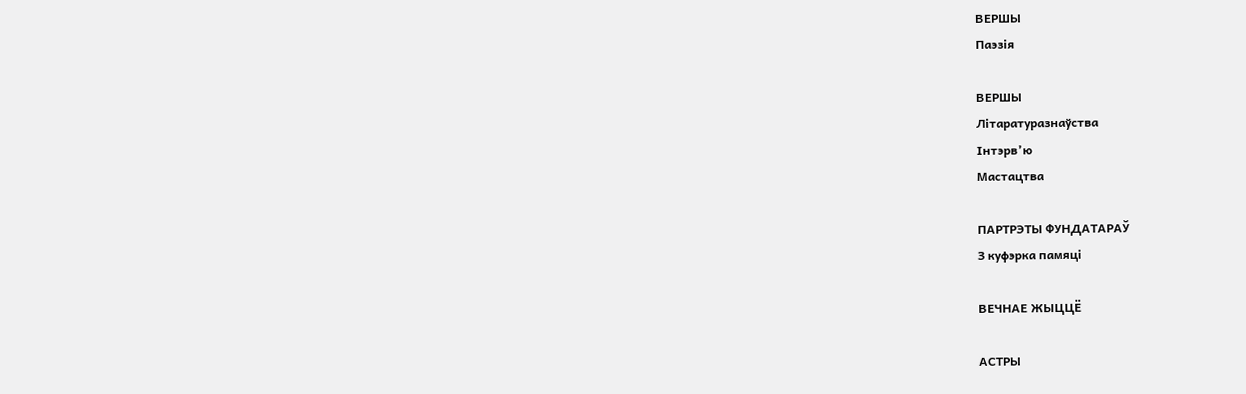ВЕРШЫ
Паэзія

ВЕРШЫ
Літаратуразнаўства
Інтэрв’ю
Мастацтва

ПАРТРЭТЫ ФУНДАТАРАЎ
З куфэрка памяці

ВЕЧНАЕ ЖЫЦЦЁ

АСТРЫ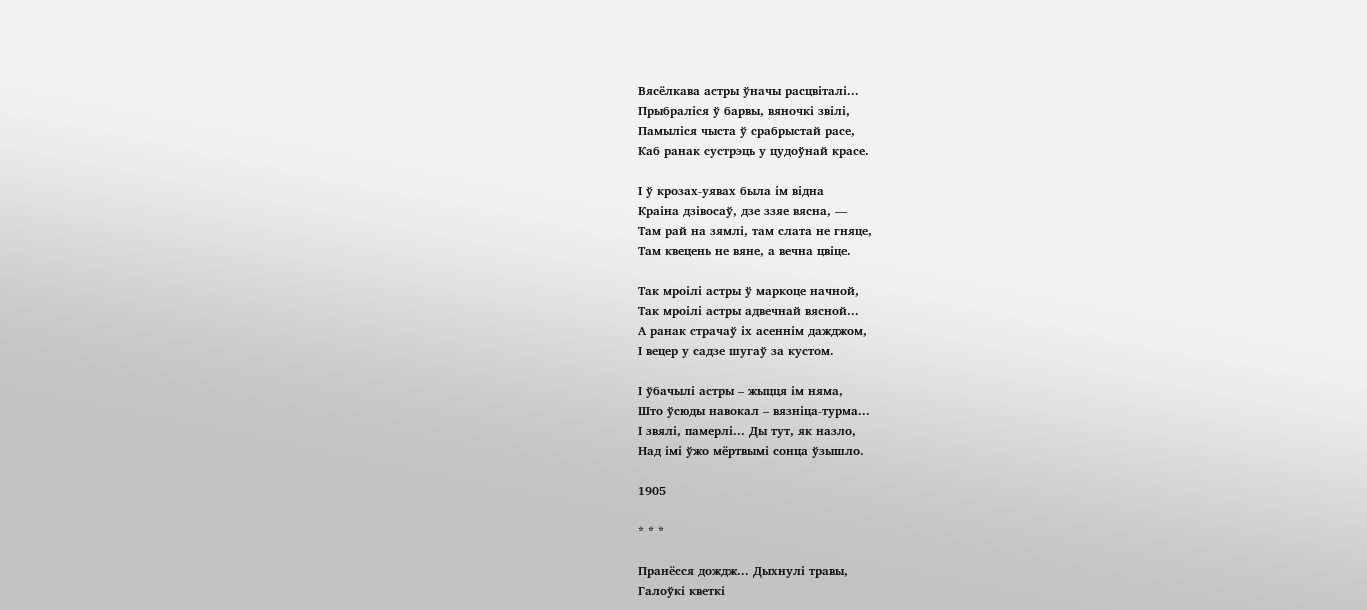Вясёлкава астры ўначы расцвіталі...
Прыбраліся ў барвы, вяночкі звілі,
Памыліся чыста ў срабрыстай расе,
Каб ранак сустрэць у цудоўнай красе.

І ў крозах-уявах была ім відна
Краіна дзівосаў, дзе ззяе вясна, —
Там рай на зямлі, там слата не гняце,
Там квецень не вяне, а вечна цвіце.

Так мроілі астры ў маркоце начной,
Так мроілі астры адвечнай вясной...
А ранак страчаў іх асеннім дажджом,
І вецер у садзе шугаў за кустом.

І ўбачылі астры – жыцця ім няма,
Што ўсюды навокал – вязніца-турма...
І звялі, памерлі... Ды тут, як назло,
Над імі ўжо мёртвымі сонца ўзышло.

1905

* * *

Пранёсся дождж... Дыхнулі травы,
Галоўкі кветкі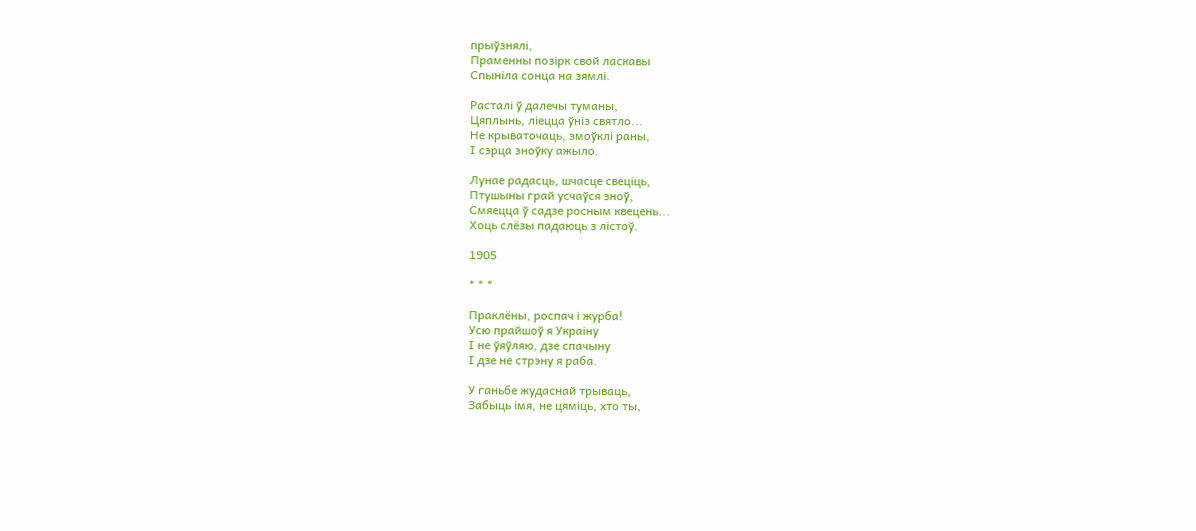прыўзнялі,
Праменны позірк свой ласкавы
Спыніла сонца на зямлі.

Расталі ў далечы туманы,
Цяплынь, ліецца ўніз святло...
Не крываточаць, змоўклі раны,
І сэрца зноўку ажыло.

Лунае радасць, шчасце свеціць,
Птушыны грай усчаўся зноў,
Смяецца ў садзе росным квецень...
Хоць слёзы падаюць з лістоў.

1905

* * *

Праклёны, роспач і журба!
Усю прайшоў я Украіну
І не ўяўляю, дзе спачыну
І дзе не стрэну я раба.

У ганьбе жудаснай трываць,
Забыць імя, не цяміць, хто ты,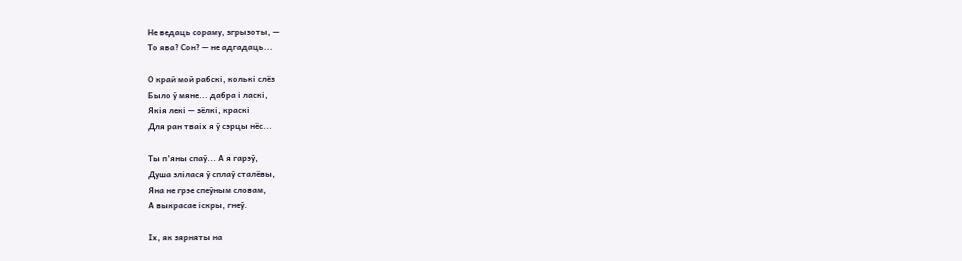Не ведаць сораму, згрызоты, —
То ява? Сон? — не адгадаць...

О край мой рабскі, колькі слёз
Было ў мяне... дабра і ласкі,
Якія лекі — зёлкі, краскі
Для ран тваіх я ў сэрцы нёс...

Ты п’яны спаў... А я гарэў,
Душа злілася ў сплаў сталёвы,
Яна не грэе спеўным словам,
А выкрасае іскры, гнеў.

Іх, як зярняты на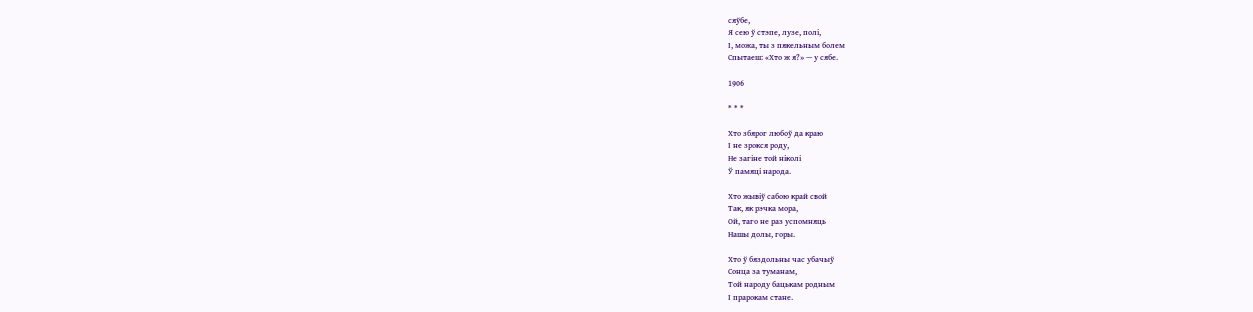сяўбе,
Я сею ў стэпе, лузе, полі,
І, можа, ты з пякельным болем
Спытаеш: «Хто ж я?» — у сябе.

1906

* * *

Хто збярог любоў да краю
І не зрокся роду,
Не загіне той ніколі
Ў памяці народа.

Хто жывіў сабою край свой
Так, як рэчка мора,
Ой, таго не раз успомняць
Нашы долы, горы.

Хто ў бяздольны час убачыў
Сонца за туманам,
Той народу бацькам родным
І прарокам стане.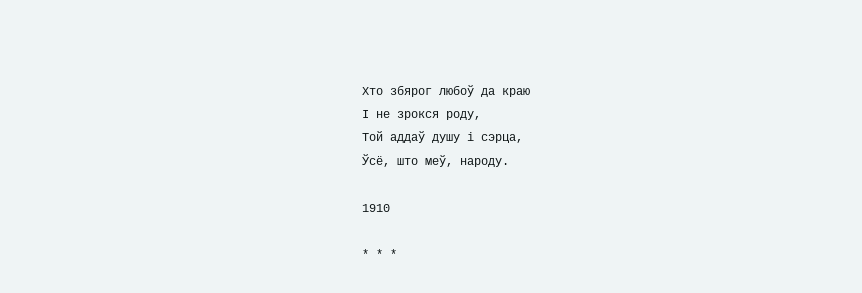Хто збярог любоў да краю
І не зрокся роду,
Той аддаў душу і сэрца,
Ўсё, што меў, народу.

1910

* * *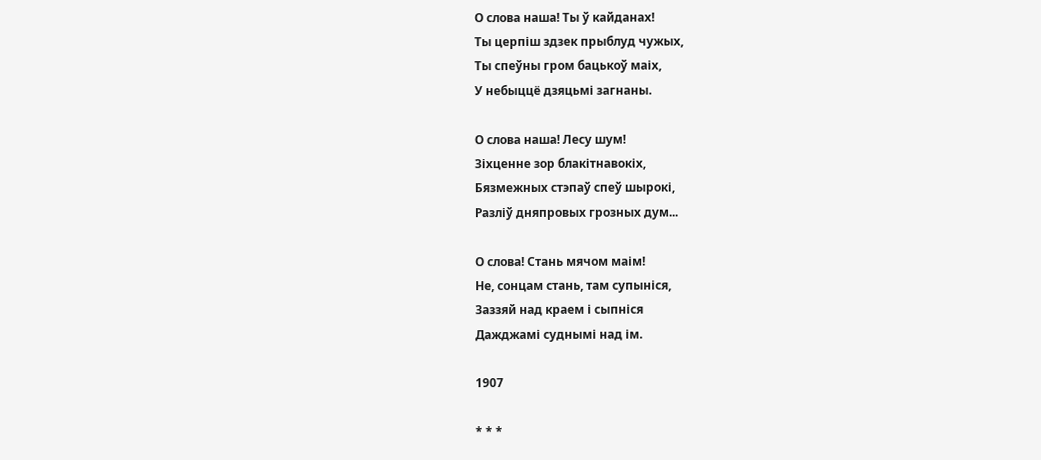О слова наша! Ты ў кайданах!
Ты церпіш здзек прыблуд чужых,
Ты спеўны гром бацькоў маіх,
У небыццё дзяцьмі загнаны.

О слова наша! Лесу шум!
Зіхценне зор блакітнавокіх,
Бязмежных стэпаў спеў шырокі,
Разліў дняпровых грозных дум...

О слова! Стань мячом маім!
Не, сонцам стань, там супыніся,
Заззяй над краем і сыпніся
Дажджамі суднымі над ім.

1907

* * *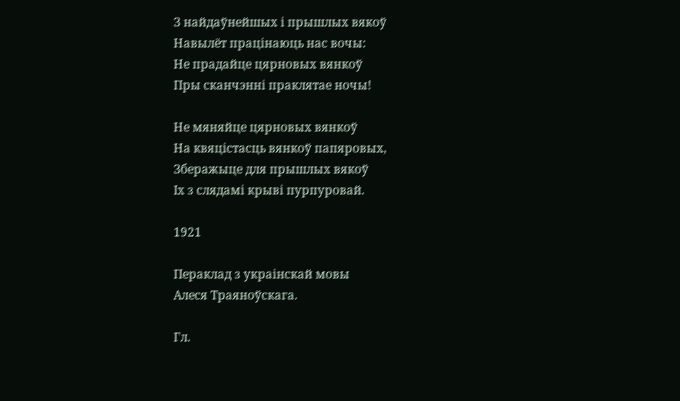З найдаўнейшых і прышлых вякоў
Навылёт працінаюць нас вочы:
Не прадайце цярновых вянкоў
Пры сканчэнні праклятае ночы!

Не мяняйце цярновых вянкоў
На квяцістасць вянкоў папяровых,
Зберажыце для прышлых вякоў
Іх з слядамі крыві пурпуровай.

1921

Пераклад з украінскай мовы
Алеся Траяноўскага.

Гл.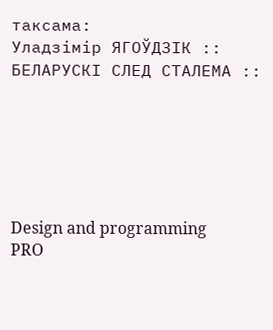таксама:
Уладзімір ЯГОЎДЗІК :: БЕЛАРУСКІ СЛЕД СТАЛЕМА ::






Design and programming
PRO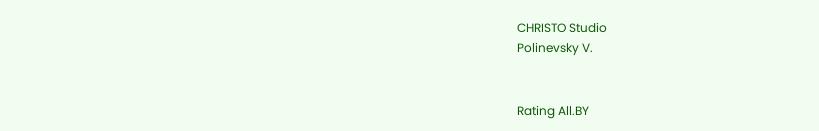CHRISTO Studio
Polinevsky V.


Rating All.BY